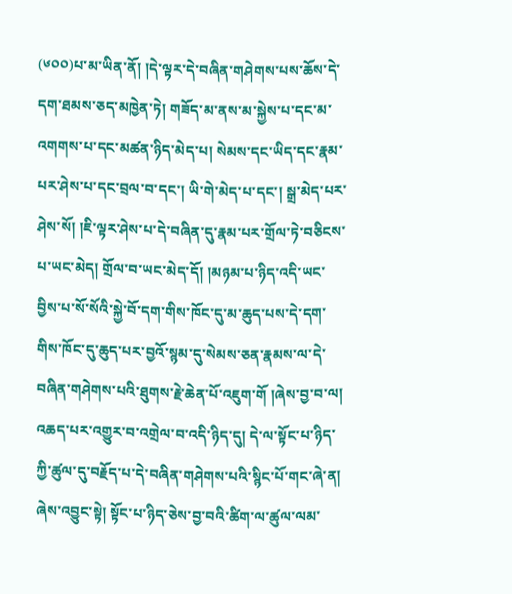(༦༠༠)པ་མ་ཡིན་ནོ། །དེ་ལྟར་དེ་བཞིན་གཤེགས་པས་ཆོས་དེ་དག་ཐམས་ཅད་མཁྱེན་ཏེ། གཟོད་མ་ནས་མ་སྐྱེས་པ་དང་མ་འགགས་པ་དང་མཚན་ཉིད་མེད་པ། སེམས་དང་ཡིད་དང་རྣམ་པར་ཤེས་པ་དང་བྲལ་བ་དང་། ཡི་གེ་མེད་པ་དང་། སྒྲ་མེད་པར་ཤེས་སོ། །ཇི་ལྟར་ཤེས་པ་དེ་བཞིན་དུ་རྣམ་པར་གྲོལ་ཏེ་བཅིངས་པ་ཡང་མེད། གྲོལ་བ་ཡང་མེད་དོ། །མཉམ་པ་ཉིད་འདི་ཡང་བྱིས་པ་སོ་སོའི་སྐྱེ་བོ་དག་གིས་ཁོང་དུ་མ་ཆུད་པས་དེ་དག་གིས་ཁོང་དུ་ཆུད་པར་བྱའོ་སྙམ་དུ་སེམས་ཅན་རྣམས་ལ་དེ་བཞིན་གཤེགས་པའི་ཐུགས་རྗེ་ཆེན་པོ་འཇུག་གོ །ཞེས་བྱ་བ་ལ། འཆད་པར་འགྱུར་བ་འགྲེལ་བ་འདི་ཉིད་དུ། དེ་ལ་སྟོང་པ་ཉིད་ཀྱི་ཚུལ་དུ་བརྗོད་པ་དེ་བཞིན་གཤེགས་པའི་སྙིང་པོ་གང་ཞེ་ན། ཞེས་འབྱུང་སྟེ། སྟོང་པ་ཉིད་ཅེས་བྱ་བའི་ཚིག་ལ་ཚུལ་ལམ་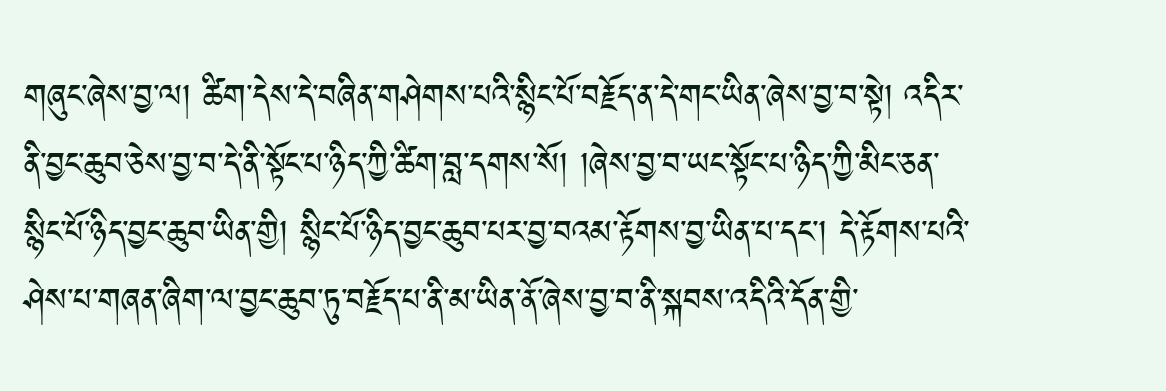གཞུང་ཞེས་བྱ་ལ། ཚིག་དེས་དེ་བཞིན་གཤེགས་པའི་སྙིང་པོ་བརྗོད་ན་དེ་གང་ཡིན་ཞེས་བྱ་བ་སྟེ། འདིར་ནི་བྱང་ཆུབ་ཅེས་བྱ་བ་དེ་ནི་སྟོང་པ་ཉིད་ཀྱི་ཚིག་བླ་དགས་སོ། །ཞེས་བྱ་བ་ཡང་སྟོང་པ་ཉིད་ཀྱི་མིང་ཅན་སྙིང་པོ་ཉིད་བྱང་ཆུབ་ཡིན་གྱི། སྙིང་པོ་ཉིད་བྱང་ཆུབ་པར་བྱ་བའམ་རྟོགས་བྱ་ཡིན་པ་དང་། དེ་རྟོགས་པའི་ཤེས་པ་གཞན་ཞིག་ལ་བྱང་ཆུབ་ཏུ་བརྗོད་པ་ནི་མ་ཡིན་ནོ་ཞེས་བྱ་བ་ནི་སྐབས་འདིའི་དོན་གྱི་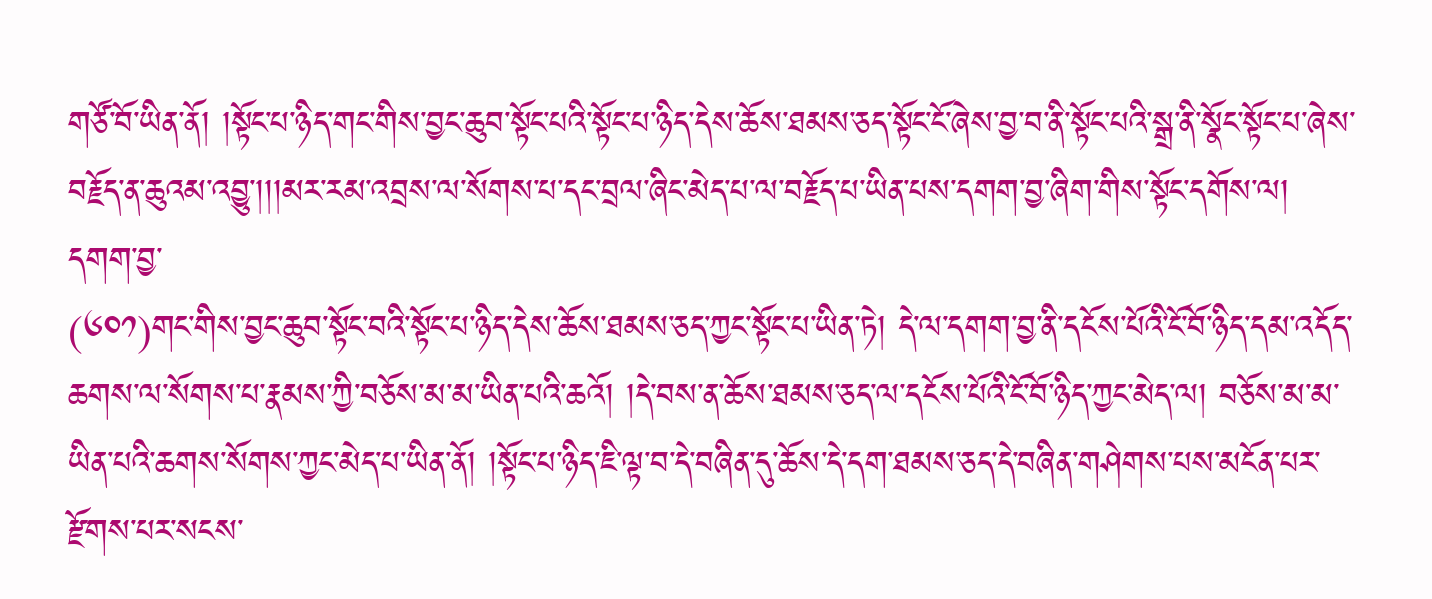གཙོ་བོ་ཡིན་ནོ། །སྟོང་པ་ཉིད་གང་གིས་བྱང་ཆུབ་སྟོང་པའི་སྟོང་པ་ཉིད་དེས་ཆོས་ཐམས་ཅད་སྟོང་ངོ་ཞེས་བྱ་བ་ནི་སྟོང་པའི་སྒྲ་ནི་སྣོང་སྟོང་པ་ཞེས་བརྗོད་ན་ཆུའམ་འབྱུ་།།།མར་རམ་འབྲས་ལ་སོགས་པ་དང་བྲལ་ཞིང་མེད་པ་ལ་བརྗོད་པ་ཡིན་པས་དགག་བྱ་ཞིག་གིས་སྟོང་དགོས་ལ། དགག་བྱ་
(༦༠༡)གང་གིས་བྱང་ཆུབ་སྟོང་བའི་སྟོང་པ་ཉིད་དེས་ཆོས་ཐམས་ཅད་ཀྱང་སྟོང་པ་ཡིན་ཏེ། དེ་ལ་དགག་བྱ་ནི་དངོས་པོའི་ངོ་བོ་ཉིད་དམ་འདོད་ཆགས་ལ་སོགས་པ་རྣམས་ཀྱི་བཅོས་མ་མ་ཡིན་པའི་ཆའོ། །དེ་བས་ན་ཆོས་ཐམས་ཅད་ལ་དངོས་པོའི་ངོ་བོ་ཉིད་ཀྱང་མེད་ལ། བཅོས་མ་མ་ཡིན་པའི་ཆགས་སོགས་ཀྱང་མེད་པ་ཡིན་ནོ། །སྟོང་པ་ཉིད་ཇི་ལྟ་བ་དེ་བཞིན་དུ་ཆོས་དེ་དག་ཐམས་ཅད་དེ་བཞིན་གཤེགས་པས་མངོན་པར་རྫོགས་པར་སངས་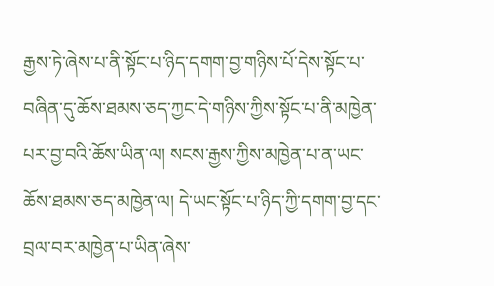རྒྱས་ཏེ་ཞེས་པ་ནི་སྟོང་པ་ཉིད་དགག་བྱ་གཉིས་པོ་དེས་སྟོང་པ་བཞིན་དུ་ཆོས་ཐམས་ཅད་ཀྱང་དེ་གཉིས་ཀྱིས་སྟོང་པ་ནི་མཁྱེན་པར་བྱ་བའི་ཆོས་ཡིན་ལ། སངས་རྒྱས་ཀྱིས་མཁྱེན་པ་ན་ཡང་ཆོས་ཐམས་ཅད་མཁྱེན་ལ། དེ་ཡང་སྟོང་པ་ཉིད་ཀྱི་དགག་བྱ་དང་བྲལ་བར་མཁྱེན་པ་ཡིན་ཞེས་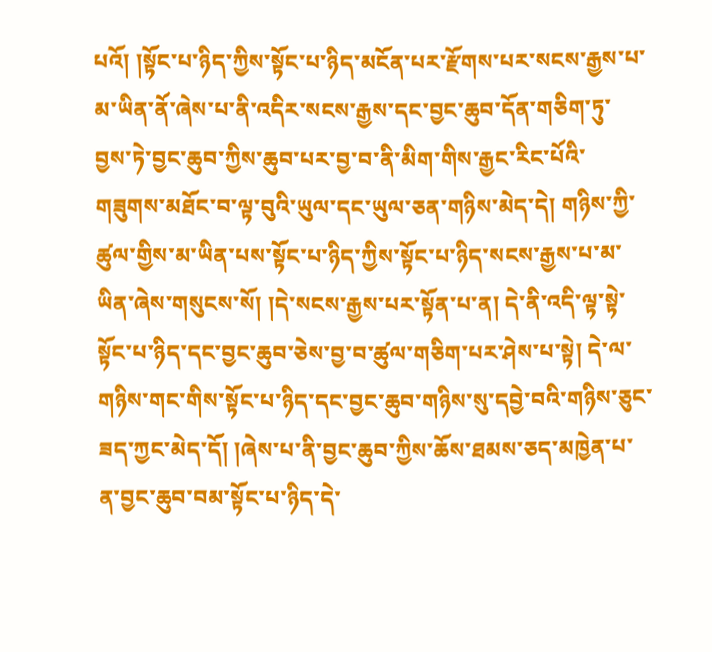པའོ། །སྟོང་པ་ཉིད་ཀྱིས་སྟོང་པ་ཉིད་མངོན་པར་རྫོགས་པར་སངས་རྒྱས་པ་མ་ཡིན་ནོ་ཞེས་པ་ནི་འདིར་སངས་རྒྱས་དང་བྱང་ཆུབ་དོན་གཅིག་ཏུ་བྱས་ཏེ་བྱང་ཆུབ་ཀྱིས་ཆུབ་པར་བྱ་བ་ནི་མིག་གིས་རྒྱང་རིང་པོའི་གཟུགས་མཐོང་བ་ལྟ་བུའི་ཡུལ་དང་ཡུལ་ཅན་གཉིས་མེད་དེ། གཉིས་ཀྱི་ཚུལ་གྱིས་མ་ཡིན་པས་སྟོང་པ་ཉིད་ཀྱིས་སྟོང་པ་ཉིད་སངས་རྒྱས་པ་མ་ཡིན་ཞེས་གསུངས་སོ། །དེ་སངས་རྒྱས་པར་སྟོན་པ་ན། དེ་ནི་འདི་ལྟ་སྟེ་སྟོང་པ་ཉིད་དང་བྱང་ཆུབ་ཅེས་བྱ་བ་ཚུལ་གཅིག་པར་ཤེས་པ་སྟེ། དེ་ལ་གཉིས་གང་གིས་སྟོང་པ་ཉིད་དང་བྱང་ཆུབ་གཉིས་སུ་དབྱེ་བའི་གཉིས་ཅུང་ཟད་ཀྱང་མེད་དོ། །ཞེས་པ་ནི་བྱང་ཆུབ་ཀྱིས་ཆོས་ཐམས་ཅད་མཁྱེན་པ་ན་བྱང་ཆུབ་བམ་སྟོང་པ་ཉིད་དེ་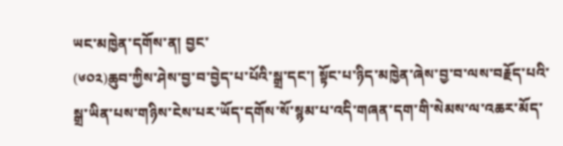ཡང་མཁྱེན་དགོས་ན། བྱང་
(༦༠༢)ཆུབ་ཀྱིས་ཤེས་བྱ་བ་བྱེད་པ་པོའི་སྒྲ་དང་། སྟོང་པ་ཉིད་མཁྱེན་ཞེས་བྱ་བ་ལས་བརྗོད་པའི་སྒྲ་ཡིན་པས་གཉིས་ངེས་པར་ཡོད་དགོས་སོ་སྙམ་པ་འདི་གཞན་དག་གི་སེམས་ལ་འཆར་མོད་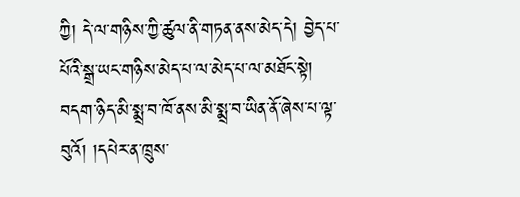ཀྱི། དེ་ལ་གཉིས་ཀྱི་ཚུལ་ནི་གཏན་ནས་མེད་དེ། བྱེད་པ་པོའི་སྒྲ་ཡང་གཉིས་མེད་པ་ལ་མེད་པ་ལ་མཐོང་སྟེ། བདག་ཉིད་མི་སྨྲ་བ་ཁོ་ནས་མི་སྨྲ་བ་ཡིན་ནོ་ཞེས་པ་ལྟ་བུའོ། །དཔེར་ན་ཁྲུས་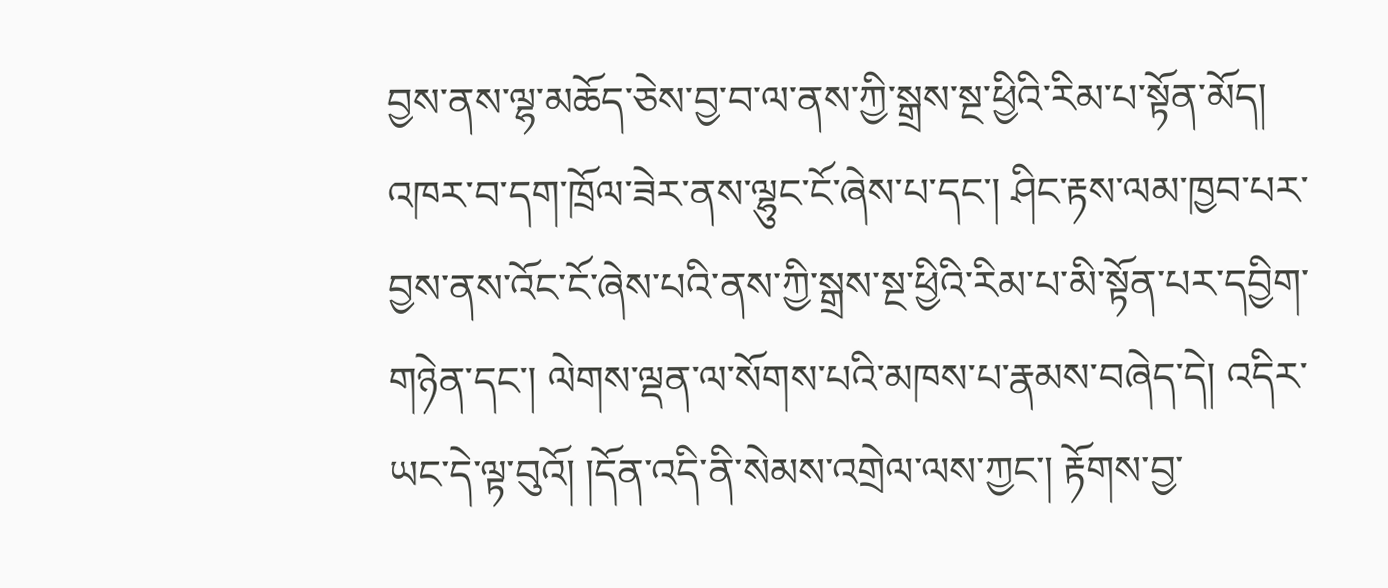བྱས་ནས་ལྷ་མཆོད་ཅེས་བྱ་བ་ལ་ནས་ཀྱི་སྒྲས་སྔ་ཕྱིའི་རིམ་པ་སྟོན་མོད། འཁར་བ་དག་ཁྲོལ་ཟེར་ནས་ལྷུང་ངོ་ཞེས་པ་དང་། ཤིང་རྟས་ལམ་ཁྱབ་པར་བྱས་ནས་འོང་ངོ་ཞེས་པའི་ནས་ཀྱི་སྒྲས་སྔ་ཕྱིའི་རིམ་པ་མི་སྟོན་པར་དབྱིག་གཉེན་དང་། ལེགས་ལྡན་ལ་སོགས་པའི་མཁས་པ་རྣམས་བཞེད་དེ། འདིར་ཡང་དེ་ལྟ་བུའོ། །དོན་འདི་ནི་སེམས་འགྲེལ་ལས་ཀྱང་། རྟོགས་བྱ་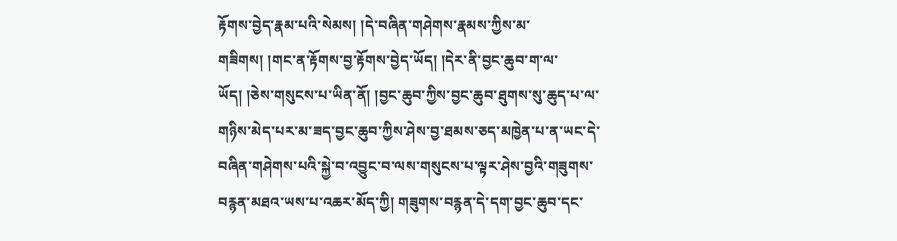རྟོགས་བྱེད་རྣམ་པའི་སེམས། །དེ་བཞིན་གཤེགས་རྣམས་ཀྱིས་མ་གཟིགས། །གང་ན་རྟོགས་བྱ་རྟོགས་བྱེད་ཡོད། །དེར་ནི་བྱང་ཆུབ་ག་ལ་ཡོད། །ཅེས་གསུངས་པ་ཡིན་ནོ། །བྱང་ཆུབ་ཀྱིས་བྱང་ཆུབ་ཐུགས་སུ་ཆུད་པ་ལ་གཉིས་མེད་པར་མ་ཟད་བྱང་ཆུབ་ཀྱིས་ཤེས་བྱ་ཐམས་ཅད་མཁྱེན་པ་ན་ཡང་དེ་བཞིན་གཤེགས་པའི་སྐྱེ་བ་འབྱུང་བ་ལས་གསུངས་པ་ལྟར་ཤེས་བྱའི་གཟུགས་བརྙན་མཐའ་ཡས་པ་འཆར་མོད་ཀྱི། གཟུགས་བརྙན་དེ་དག་བྱང་ཆུབ་དང་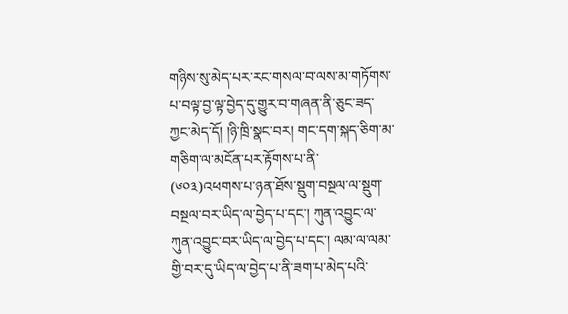གཉིས་སུ་མེད་པར་རང་གསལ་བ་ལས་མ་གཏོགས་པ་བལྟ་བྱ་ལྟ་བྱེད་དུ་གྱུར་བ་གཞན་ནི་ཅུང་ཟད་ཀྱང་མེད་དོ། །ཉི་ཁྲི་སྣང་བར། གང་དག་སྐད་ཅིག་མ་གཅིག་ལ་མངོན་པར་རྟོགས་པ་ནི་
(༦༠༣)འཕགས་པ་ཉན་ཐོས་སྡུག་བསྔལ་ལ་སྡུག་བསྔལ་བར་ཡིད་ལ་བྱེད་པ་དང་། ཀུན་འབྱུང་ལ་ཀུན་འབྱུང་བར་ཡིད་ལ་བྱེད་པ་དང་། ལམ་ལ་ལམ་གྱི་བར་དུ་ཡིད་ལ་བྱེད་པ་ནི་ཟག་པ་མེད་པའི་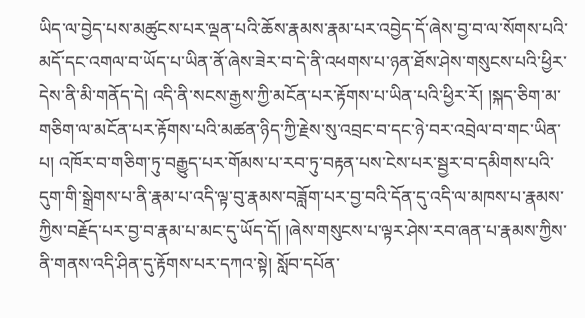ཡིད་ལ་བྱེད་པས་མཚུངས་པར་ལྡན་པའི་ཆོས་རྣམས་རྣམ་པར་འབྱེད་དོ་ཞེས་བྱ་བ་ལ་སོགས་པའི་མདོ་དང་འགལ་བ་ཡོད་པ་ཡིན་ནོ་ཞེས་ཟེར་བ་དེ་ནི་འཕགས་པ་ཉན་ཐོས་ཤེས་གསུངས་པའི་ཕྱིར་དེས་ནི་མི་གནོད་དེ། འདི་ནི་སངས་རྒྱས་ཀྱི་མངོན་པར་རྟོགས་པ་ཡིན་པའི་ཕྱིར་རོ། །སྐད་ཅིག་མ་གཅིག་ལ་མངོན་པར་རྟོགས་པའི་མཚན་ཉིད་ཀྱི་རྗེས་སུ་འབྲང་བ་དང་ཉེ་བར་འབྲེལ་བ་གང་ཡིན་པ། འཁོར་བ་གཅིག་ཏུ་བརྒྱུད་པར་གོམས་པ་རབ་ཏུ་བརྟན་པས་ངེས་པར་སྦྱར་བ་དམིགས་པའི་དུག་གི་སྒྲེགས་པ་ནི་རྣམ་པ་འདི་ལྟ་བུ་རྣམས་བཟློག་པར་བྱ་བའི་དོན་དུ་འདི་ལ་མཁས་པ་རྣམས་ཀྱིས་བརྗོད་པར་བྱ་བ་རྣམ་པ་མང་དུ་ཡོད་དོ། །ཞེས་གསུངས་པ་ལྟར་ཤེས་རབ་ཞན་པ་རྣམས་ཀྱིས་ནི་གནས་འདི་ཤིན་དུ་རྟོགས་པར་དཀའ་སྟེ། སློབ་དཔོན་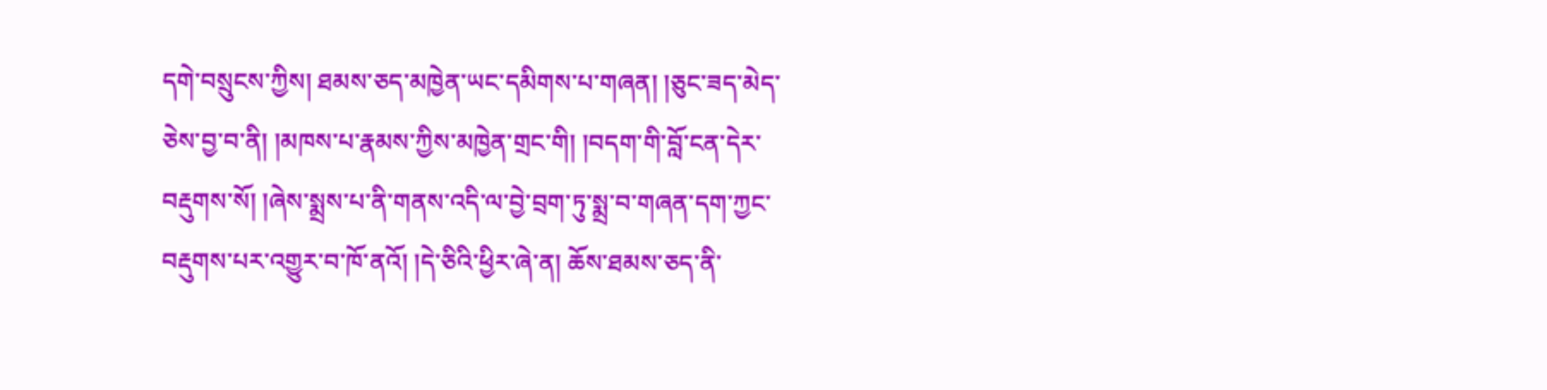དགེ་བསྲུངས་ཀྱིས། ཐམས་ཅད་མཁྱེན་ཡང་དམིགས་པ་གཞན། །ཅུང་ཟད་མེད་ཅེས་བྱ་བ་ནི། །མཁས་པ་རྣམས་ཀྱིས་མཁྱེན་གྲང་གི། །བདག་གི་བློ་ངན་དེར་བརྡུགས་སོ། །ཞེས་སྨྲས་པ་ནི་གནས་འདི་ལ་བྱེ་བྲག་ཏུ་སྨྲ་བ་གཞན་དག་ཀྱང་བརྡུགས་པར་འགྱུར་བ་ཁོ་ནའོ། །དེ་ཅིའི་ཕྱིར་ཞེ་ན། ཆོས་ཐམས་ཅད་ནི་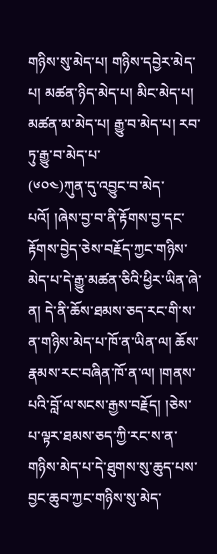གཉིས་སུ་མེད་པ། གཉིས་དབྱེར་མེད་པ། མཚན་ཉིད་མེད་པ། མིང་མེད་པ། མཚན་མ་མེད་པ། རྒྱུ་བ་མེད་པ། རབ་ཏུ་རྒྱུ་བ་མེད་པ་
(༦༠༤)ཀུན་དུ་འབྱུང་བ་མེད་པའོ། །ཞེས་བྱ་བ་ནི་རྟོགས་བྱ་དང་རྟོགས་བྱེད་ཅེས་བརྗོད་ཀྱང་གཉིས་མེད་པ་དེ་རྒྱུ་མཚན་ཅིའི་ཕྱིར་ཡིན་ཞེ་ན། དེ་ནི་ཆོས་ཐམས་ཅད་རང་གི་ས་ན་གཉིས་མེད་པ་ཁོ་ན་ཡིན་ལ། ཆོས་རྣམས་རང་བཞིན་ཁོ་ན་ལ། །གནས་པའི་བློ་ལ་སངས་རྒྱས་བརྗོད། །ཅེས་པ་ལྟར་ཐམས་ཅད་ཀྱི་རང་ས་ན་གཉིས་མེད་པ་དེ་ཐུགས་སུ་ཆུད་པས་བྱང་ཆུབ་ཀྱང་གཉིས་སུ་མེད་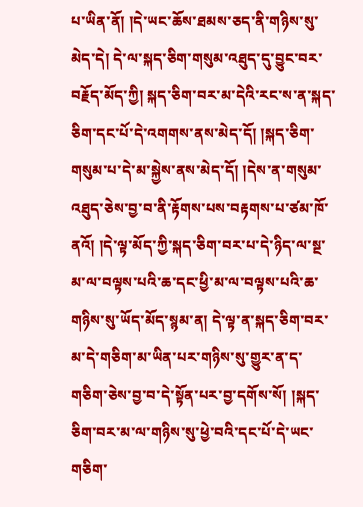པ་ཡིན་ནོ། །དེ་ཡང་ཆོས་ཐམས་ཅད་ནི་གཉིས་སུ་མེད་དེ། དེ་ལ་སྐད་ཅིག་གསུམ་འཐུད་དུ་བྱུང་བར་བརྗོད་མོད་ཀྱི། སྐད་ཅིག་བར་མ་དེའི་རང་ས་ན་སྐད་ཅིག་དང་པོ་དེ་འགགས་ནས་མེད་དོ། །སྐད་ཅིག་གསུམ་པ་དེ་མ་སྐྱེས་ནས་མེད་དོ། །དེས་ན་གསུམ་འཐུད་ཅེས་བྱ་བ་ནི་རྟོགས་པས་བརྟགས་པ་ཙམ་ཁོ་ནའོ། །དེ་ལྟ་མོད་ཀྱི་སྐད་ཅིག་བར་པ་དེ་ཉིད་ལ་སྔ་མ་ལ་བལྟས་པའི་ཆ་དང་ཕྱི་མ་ལ་བལྟས་པའི་ཆ་གཉིས་སུ་ཡོད་མོད་སྙམ་ན། དེ་ལྟ་ན་སྐད་ཅིག་བར་མ་དེ་གཅིག་མ་ཡིན་པར་གཉིས་སུ་གྱུར་ན་ད་གཅིག་ཅེས་བྱ་བ་དེ་སྟོན་པར་བྱ་དགོས་སོ། །སྐད་ཅིག་བར་མ་ལ་གཉིས་སུ་ཕྱེ་བའི་དང་པོ་དེ་ཡང་གཅིག་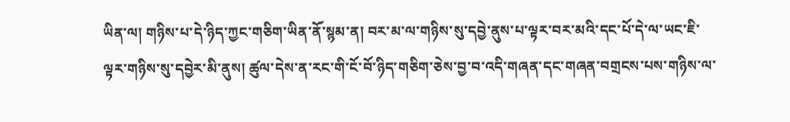ཡིན་ལ། གཉིས་པ་དེ་ཉིད་ཀྱང་གཅིག་ཡིན་ནོ་སྙམ་ན། བར་མ་ལ་གཉིས་སུ་དབྱེ་ནུས་པ་ལྟར་བར་མའི་དང་པོ་དེ་ལ་ཡང་ཇི་ལྟར་གཉིས་སུ་དབྱེར་མི་ནུས། ཚུལ་དེས་ན་རང་གི་ངོ་བོ་ཉིད་གཅིག་ཅེས་བྱ་བ་འདི་གཞན་དང་གཞན་བགྲངས་པས་གཉིས་ལ་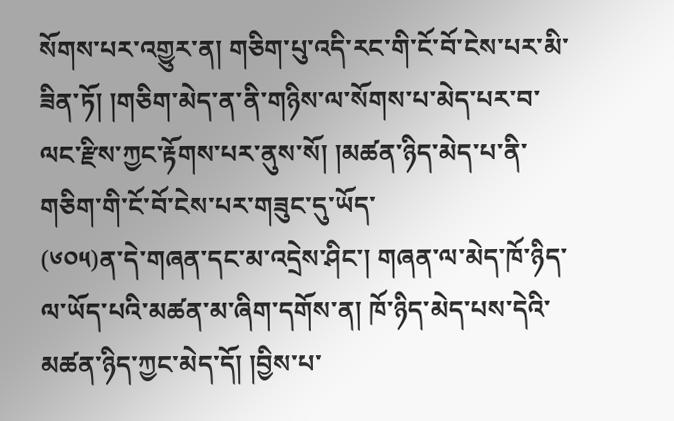སོགས་པར་འགྱུར་ན། གཅིག་པུ་འདི་རང་གི་ངོ་བོ་ངེས་པར་མི་ཟིན་ཏོ། །གཅིག་མེད་ན་ནི་གཉིས་ལ་སོགས་པ་མེད་པར་བ་ལང་རྫིས་ཀྱང་རྟོགས་པར་ནུས་སོ། །མཚན་ཉིད་མེད་པ་ནི་གཅིག་གི་ངོ་བོ་ངེས་པར་གཟུང་དུ་ཡོད་
(༦༠༥)ན་དེ་གཞན་དང་མ་འདྲེས་ཤིང་། གཞན་ལ་མེད་ཁོ་ཉིད་ལ་ཡོད་པའི་མཚན་མ་ཞིག་དགོས་ན། ཁོ་ཉིད་མེད་པས་དེའི་མཚན་ཉིད་ཀྱང་མེད་དོ། །བྱིས་པ་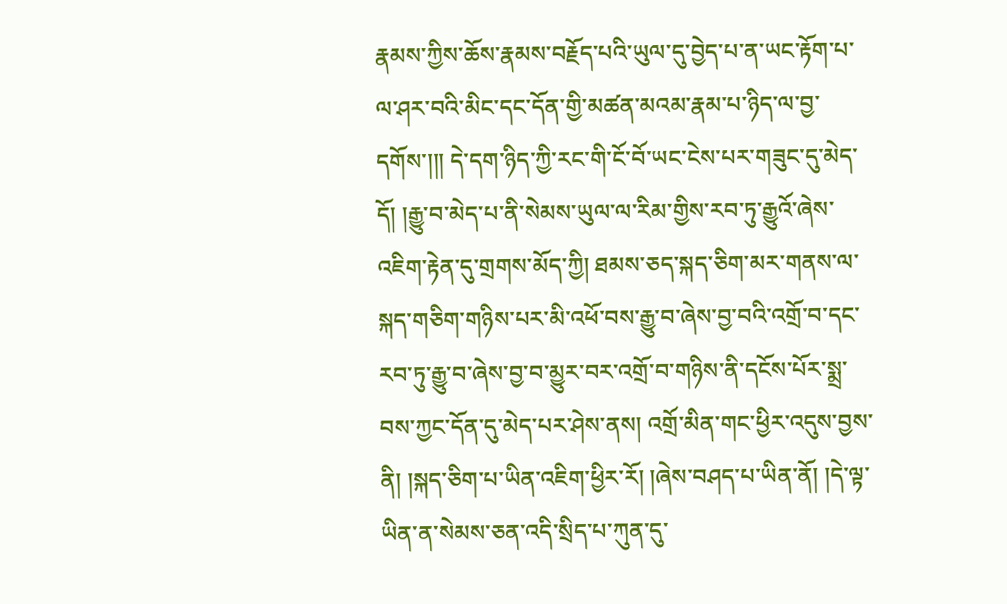རྣམས་ཀྱིས་ཆོས་རྣམས་བརྗོད་པའི་ཡུལ་དུ་བྱེད་པ་ན་ཡང་རྟོག་པ་ལ་ཤར་བའི་མིང་དང་དོན་གྱི་མཚན་མའམ་རྣམ་པ་ཉིད་ལ་བྱ་དགོས་།།། དེ་དག་ཉིད་ཀྱི་རང་གི་ངོ་བོ་ཡང་ངེས་པར་གཟུང་དུ་མེད་དོ། །རྒྱུ་བ་མེད་པ་ནི་སེམས་ཡུལ་ལ་རིམ་གྱིས་རབ་ཏུ་རྒྱུའོ་ཞེས་འཇིག་རྟེན་དུ་གྲགས་མོད་ཀྱི། ཐམས་ཅད་སྐད་ཅིག་མར་གནས་ལ་སྐད་གཅིག་གཉིས་པར་མི་འཕོ་བས་རྒྱུ་བ་ཞེས་བྱ་བའི་འགྲོ་བ་དང་རབ་ཏུ་རྒྱུ་བ་ཞེས་བྱ་བ་མྱུར་བར་འགྲོ་བ་གཉིས་ནི་དངོས་པོར་སྨྲ་བས་ཀྱང་དོན་དུ་མེད་པར་ཤེས་ནས། འགྲོ་མིན་གང་ཕྱིར་འདུས་བྱས་ནི། །སྐད་ཅིག་པ་ཡིན་འཇིག་ཕྱིར་རོ། །ཞེས་བཤད་པ་ཡིན་ནོ། །དེ་ལྟ་ཡིན་ན་སེམས་ཅན་འདི་སྲིད་པ་ཀུན་དུ་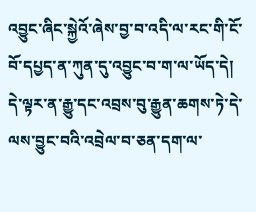འབྱུང་ཞིང་སྐྱེའོ་ཞེས་བྱ་བ་འདི་ལ་རང་གི་ངོ་བོ་དཔྱད་ན་ཀུན་དུ་འབྱུང་བ་ག་ལ་ཡོད་དེ། དེ་ལྟར་ན་རྒྱུ་དང་འབྲས་བུ་རྒྱུན་ཆགས་ཏེ་དེ་ལས་བྱུང་བའི་འབྲེལ་བ་ཅན་དག་ལ་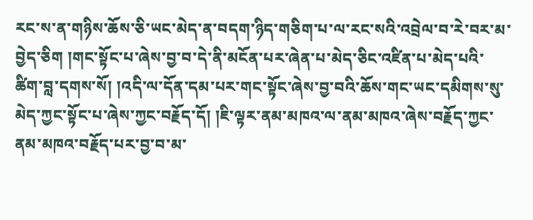རང་ས་ན་གཉིས་ཆོས་ཅི་ཡང་མེད་ན་བདག་ཉིད་གཅིག་པ་ལ་རང་སའི་འབྲེལ་བ་རེ་བར་མ་བྱེད་ཅིག །གང་སྟོང་པ་ཞེས་བྱ་བ་དེ་ནི་མངོན་པར་ཞེན་པ་མེད་ཅིང་འཛིན་པ་མེད་པའི་ཚིག་བླ་དགས་སོ། །འདི་ལ་དོན་དམ་པར་གང་སྟོང་ཞེས་བྱ་བའི་ཆོས་གང་ཡང་དམིགས་སུ་མེད་ཀྱང་སྟོང་པ་ཞེས་ཀྱང་བརྗོད་དོ། །ཇི་ལྟར་ནམ་མཁའ་ལ་ནམ་མཁའ་ཞེས་བརྗོད་ཀྱང་ནམ་མཁའ་བརྗོད་པར་བྱ་བ་མ་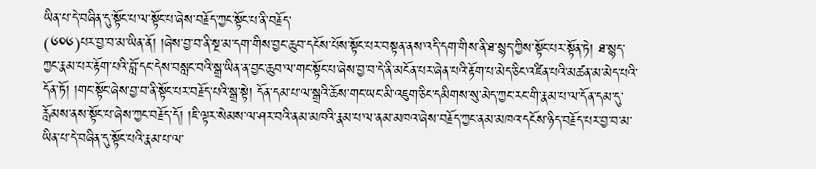ཡིན་པ་དེ་བཞིན་དུ་སྟོང་པ་ལ་སྟོང་པ་ཞེས་བརྗོད་ཀྱང་སྟོང་པ་ནི་བརྗོད་
(༦༠༦)པར་བྱ་བ་མ་ཡིན་ནོ། །ཞེས་བྱ་བ་ནི་སྔ་མ་དག་གིས་བྱང་ཆུབ་དངོས་པོས་སྟོང་པར་བསྟན་ནས་འདི་དག་གིས་ནི་ཐ་སྙད་ཀྱིས་སྟོང་པར་སྟོན་ཏེ། ཐ་སྙད་ཀྱང་རྣམ་པར་རྟོག་པའི་བློ་དང་དེས་བསླང་བའི་སྒྲ་ཡིན་ན་བྱང་ཆུབ་ལ་གང་སྟོང་པ་ཞེས་བྱ་བ་དེ་ནི་མངོན་པར་ཞེན་པའི་རྟོག་པ་མེད་ཅིང་འཛིན་པའི་མཚན་མ་མེད་པའི་དོན་ཏོ། །གང་སྟོང་ཞེས་བྱ་བ་ནི་སྟོང་པར་བརྗོད་པའི་སྒྲ་སྟེ། དོན་དམ་པ་ལ་སྒྲའི་ཆོས་གང་ཡང་མི་འཇུག་ཅིང་དམིགས་སུ་མེད་ཀྱང་རང་གི་རྣམ་པ་ལ་དོན་དམ་དུ་རློམས་ནས་སྟོང་པ་ཞེས་ཀྱང་བརྗོད་དོ། །ཇི་ལྟར་སེམས་ལ་ཤར་བའི་ནམ་མཁའི་རྣམ་པ་ལ་ནམ་མཁའ་ཞེས་བརྗོད་ཀྱང་ནམ་མཁའ་དངོས་ཉིད་བརྗོད་པར་བྱ་བ་མ་ཡིན་པ་དེ་བཞིན་དུ་སྟོང་པའི་རྣམ་པ་ལ་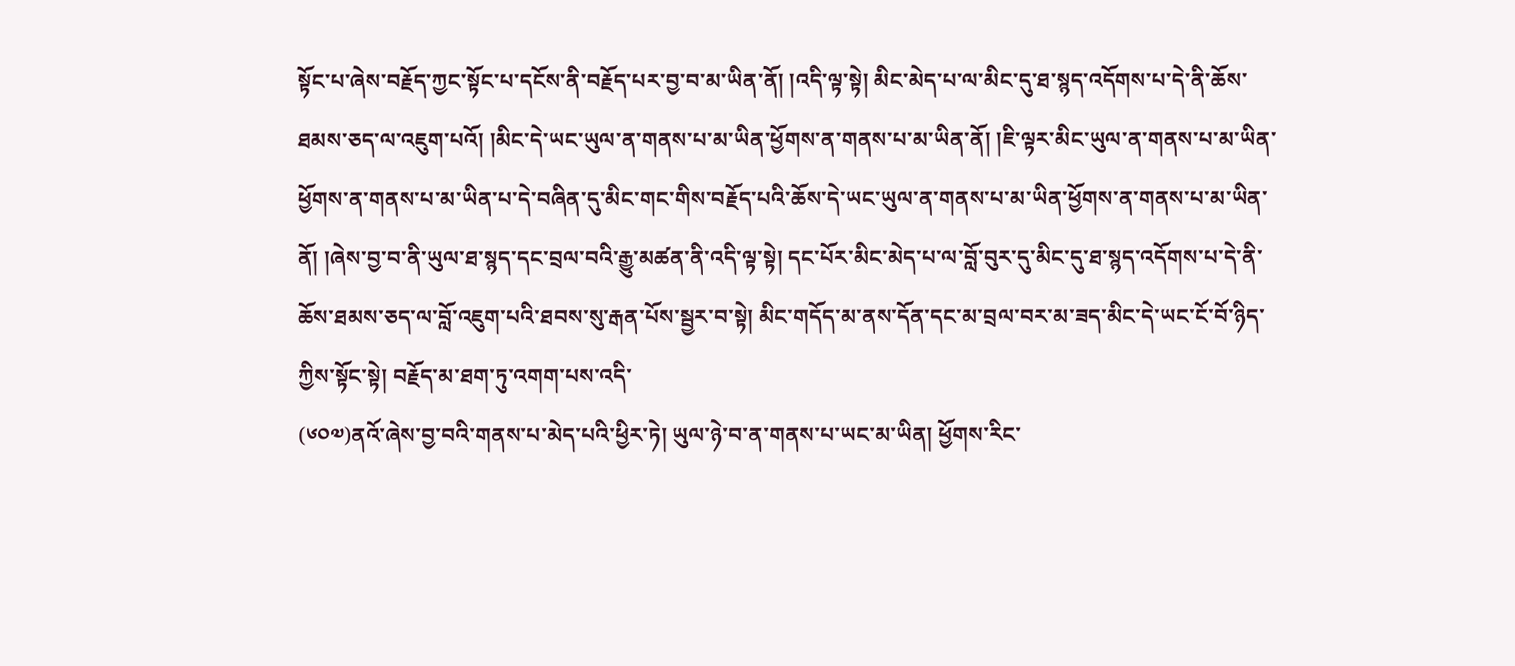སྟོང་པ་ཞེས་བརྗོད་ཀྱང་སྟོང་པ་དངོས་ནི་བརྗོད་པར་བྱ་བ་མ་ཡིན་ནོ། །འདི་ལྟ་སྟེ། མིང་མེད་པ་ལ་མིང་དུ་ཐ་སྙད་འདོགས་པ་དེ་ནི་ཆོས་ཐམས་ཅད་ལ་འཇུག་པའོ། །མིང་དེ་ཡང་ཡུལ་ན་གནས་པ་མ་ཡིན་ཕྱོགས་ན་གནས་པ་མ་ཡིན་ནོ། །ཇི་ལྟར་མིང་ཡུལ་ན་གནས་པ་མ་ཡིན་ཕྱོགས་ན་གནས་པ་མ་ཡིན་པ་དེ་བཞིན་དུ་མིང་གང་གིས་བརྗོད་པའི་ཆོས་དེ་ཡང་ཡུལ་ན་གནས་པ་མ་ཡིན་ཕྱོགས་ན་གནས་པ་མ་ཡིན་ནོ། །ཞེས་བྱ་བ་ནི་ཡུལ་ཐ་སྙད་དང་བྲལ་བའི་རྒྱུ་མཚན་ནི་འདི་ལྟ་སྟེ། དང་པོར་མིང་མེད་པ་ལ་བློ་བུར་དུ་མིང་དུ་ཐ་སྙད་འདོགས་པ་དེ་ནི་ཆོས་ཐམས་ཅད་ལ་བློ་འཇུག་པའི་ཐབས་སུ་རྒན་པོས་སྦྱར་བ་སྟེ། མིང་གདོད་མ་ནས་དོན་དང་མ་བྲལ་བར་མ་ཟད་མིང་དེ་ཡང་ངོ་བོ་ཉིད་ཀྱིས་སྟོང་སྟེ། བརྗོད་མ་ཐག་ཏུ་འགག་པས་འདི་
(༦༠༧)ནའོ་ཞེས་བྱ་བའི་གནས་པ་མེད་པའི་ཕྱིར་ཏེ། ཡུལ་ཉེ་བ་ན་གནས་པ་ཡང་མ་ཡིན། ཕྱོགས་རིང་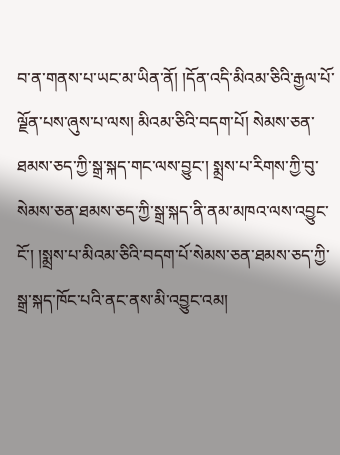བ་ན་གནས་པ་ཡང་མ་ཡིན་ནོ། །དོན་འདི་མིའམ་ཅིའི་རྒྱལ་པོ་ལྗོན་པས་ཞུས་པ་ལས། མིའམ་ཅིའི་བདག་པོ། སེམས་ཅན་ཐམས་ཅད་ཀྱི་སྒྲ་སྐད་གང་ལས་བྱུང་། སྨྲས་པ་རིགས་ཀྱི་བུ་སེམས་ཅན་ཐམས་ཅད་ཀྱི་སྒྲ་སྐད་ནི་ནམ་མཁའ་ལས་འབྱུང་ངོ་། །སྨྲས་པ་མིའམ་ཅིའི་བདག་པོ་སེམས་ཅན་ཐམས་ཅད་ཀྱི་སྒྲ་སྐད་ཁོང་པའི་ནང་ནས་མི་འབྱུང་འམ།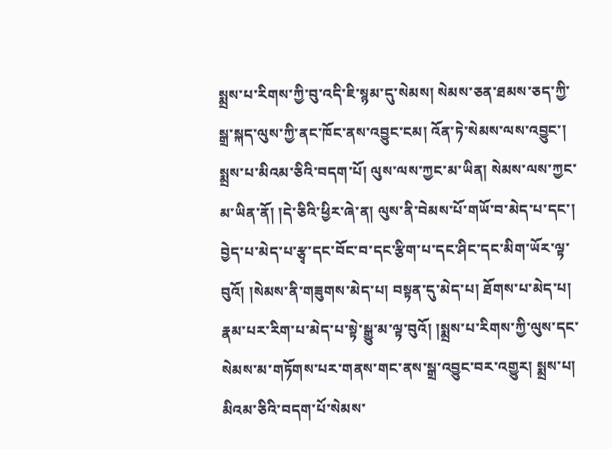སྨྲས་པ་རིགས་ཀྱི་བུ་འདི་ཇི་སྙམ་དུ་སེམས། སེམས་ཅན་ཐམས་ཅད་ཀྱི་སྒྲ་སྐད་ལུས་ཀྱི་ནང་ཁོང་ནས་འབྱུང་ངམ། འོན་ཏེ་སེམས་ལས་འབྱུང་། སྨྲས་པ་མིའམ་ཅིའི་བདག་པོ། ལུས་ལས་ཀྱང་མ་ཡིན། སེམས་ལས་ཀྱང་མ་ཡིན་ནོ། །དེ་ཅིའི་ཕྱིར་ཞེ་ན། ལུས་ནི་བེམས་པོ་གཡོ་བ་མེད་པ་དང་། བྱེད་པ་མེད་པ་རྩྭ་དང་བོང་བ་དང་རྩིག་པ་དང་ཤིང་དང་མིག་ཡོར་ལྟ་བུའོ། །སེམས་ནི་གཟུགས་མེད་པ། བསྟན་དུ་མེད་པ། ཐོགས་པ་མེད་པ། རྣམ་པར་རིག་པ་མེད་པ་སྟེ་སྒྱུ་མ་ལྟ་བུའོ། །སྨྲས་པ་རིགས་ཀྱི་ལུས་དང་སེམས་མ་གཏོགས་པར་གནས་གང་ནས་སྒྲ་འབྱུང་བར་འགྱུར། སྨྲས་པ། མིའམ་ཅིའི་བདག་པོ་སེམས་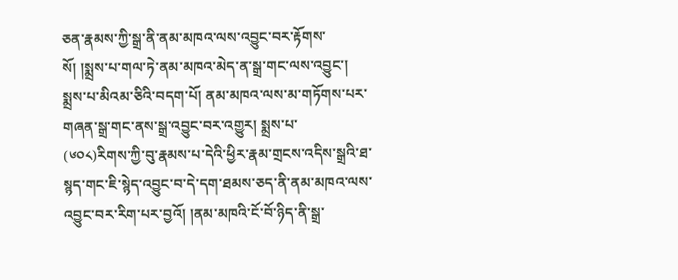ཅན་རྣམས་ཀྱི་སྒྲ་ནི་ནམ་མཁའ་ལས་འབྱུང་བར་རྟོགས་སོ། །སྨྲས་པ་གལ་ཏེ་ནམ་མཁའ་མེད་ན་སྒྲ་གང་ལས་འབྱུང་། སྨྲས་པ་མིའམ་ཅིའི་བདག་པོ། ནམ་མཁའ་ལས་མ་གཏོགས་པར་གཞན་སྒྲ་གང་ནས་སྒྲ་འབྱུང་བར་འགྱུར། སྨྲས་པ་
(༦༠༨)རིགས་ཀྱི་བུ་རྣམས་པ་དེའི་ཕྱིར་རྣམ་གྲངས་འདིས་སྒྲའི་ཐ་སྙད་གང་ཇི་སྙེད་འབྱུང་བ་དེ་དག་ཐམས་ཅད་ནི་ནམ་མཁའ་ལས་འབྱུང་བར་རིག་པར་བྱའོ། །ནམ་མཁའི་ངོ་བོ་ཉིད་ནི་སྒྲ་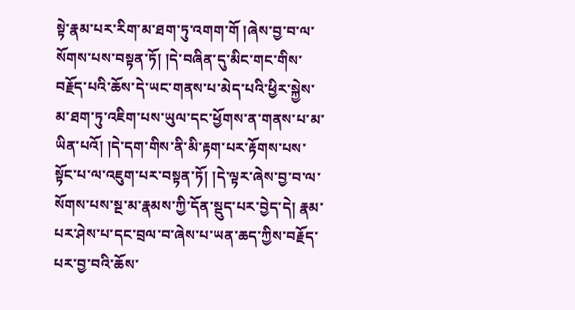སྟེ་རྣམ་པར་རིག་མ་ཐག་ཏུ་འགག་གོ །ཞེས་བྱ་བ་ལ་སོགས་པས་བསྟན་ཏོ། །དེ་བཞིན་དུ་མིང་གང་གིས་བརྗོད་པའི་ཆོས་དེ་ཡང་གནས་པ་མེད་པའི་ཕྱིར་སྐྱེས་མ་ཐག་ཏུ་འཇིག་པས་ཡུལ་དང་ཕྱོགས་ན་གནས་པ་མ་ཡིན་པའོ། །དེ་དག་གིས་ནི་མི་རྟག་པར་རྟོགས་པས་སྟོང་པ་ལ་འཇུག་པར་བསྟན་ཏོ། །དེ་ལྟར་ཞེས་བྱ་བ་ལ་སོགས་པས་སྔ་མ་རྣམས་ཀྱི་དོན་སྡུད་པར་བྱེད་དེ། རྣམ་པར་ཤེས་པ་དང་བྲལ་བ་ཞེས་པ་ཡན་ཆད་ཀྱིས་བརྗོད་པར་བྱ་བའི་ཆོས་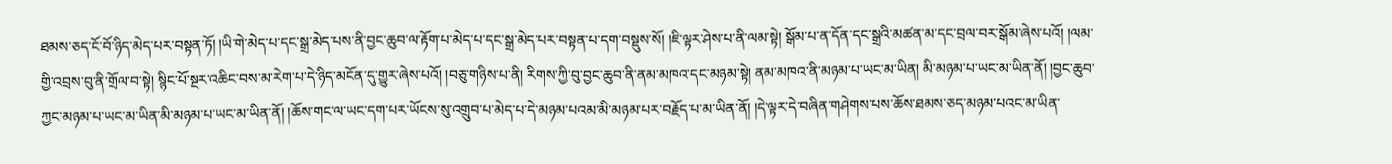ཐམས་ཅད་ངོ་བོ་ཉིད་མེད་པར་བསྟན་ཏོ། །ཡི་གེ་མེད་པ་དང་སྒྲ་མེད་པས་ནི་བྱང་ཆུབ་ལ་རྟོག་པ་མེད་པ་དང་སྒྲ་མེད་པར་བསྟན་པ་དག་བསྡུས་སོ། །ཇི་ལྟར་ཤེས་པ་ནི་ལམ་སྟེ། སྒོམ་པ་ན་དོན་དང་སྒྲའི་མཚན་མ་དང་བྲལ་བར་སྒོམ་ཞེས་པའོ། །ལམ་གྱི་འབྲས་བུ་ནི་གྲོལ་བ་སྟེ། སྙིང་པོ་སྔར་འཆིང་བས་མ་རེག་པ་དེ་ཉིད་མངོན་དུ་གྱུར་ཞེས་པའོ། །བཅུ་གཉིས་པ་ནི། རིགས་ཀྱི་བུ་བྱང་ཆུབ་ནི་ནམ་མཁའ་དང་མཉམ་སྟེ། ནམ་མཁའ་ནི་མཉམ་པ་ཡང་མ་ཡིན། མི་མཉམ་པ་ཡང་མ་ཡིན་ནོ། །བྱང་ཆུབ་ཀྱང་མཉམ་པ་ཡང་མ་ཡིན་མི་མཉམ་པ་ཡང་མ་ཡིན་ནོ། །ཆོས་གང་ལ་ཡང་དག་པར་ཡོངས་སུ་འགྲུབ་པ་མེད་པ་དེ་མཉམ་པའམ་མི་མཉམ་པར་བརྗོད་པ་མ་ཡིན་ནོ། །དེ་ལྟར་དེ་བཞིན་གཤེགས་པས་ཆོས་ཐམས་ཅད་མཉམ་པའང་མ་ཡིན་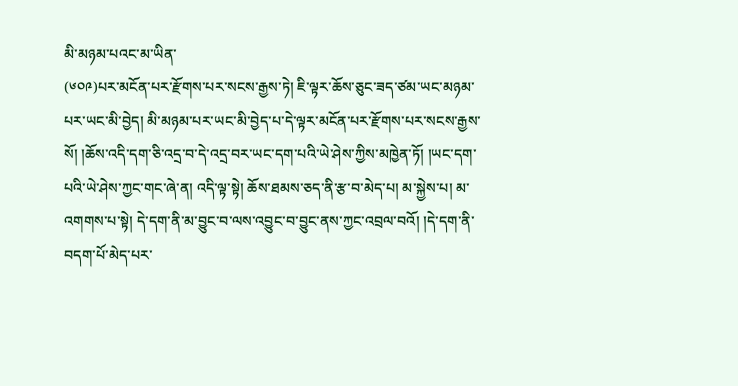མི་མཉམ་པའང་མ་ཡིན་
(༦༠༩)པར་མངོན་པར་རྫོགས་པར་སངས་རྒྱས་ཏེ། ཇི་ལྟར་ཆོས་ཅུང་ཟད་ཙམ་ཡང་མཉམ་པར་ཡང་མི་བྱེད། མི་མཉམ་པར་ཡང་མི་བྱེད་པ་དེ་ལྟར་མངོན་པར་རྫོགས་པར་སངས་རྒྱས་སོ། །ཆོས་འདི་དག་ཅི་འདྲ་བ་དེ་འདྲ་བར་ཡང་དག་པའི་ཡེ་ཤེས་ཀྱིས་མཁྱེན་ཏོ། །ཡང་དག་པའི་ཡེ་ཤེས་ཀྱང་གང་ཞེ་ན། འདི་ལྟ་སྟེ། ཆོས་ཐམས་ཅད་ནི་རྩ་བ་མེད་པ། མ་སྐྱེས་པ། མ་འགགས་པ་སྟེ། དེ་དག་ནི་མ་བྱུང་བ་ལས་འབྱུང་བ་བྱུང་ནས་ཀྱང་འབྲལ་བའོ། །དེ་དག་ནི་བདག་པོ་མེད་པར་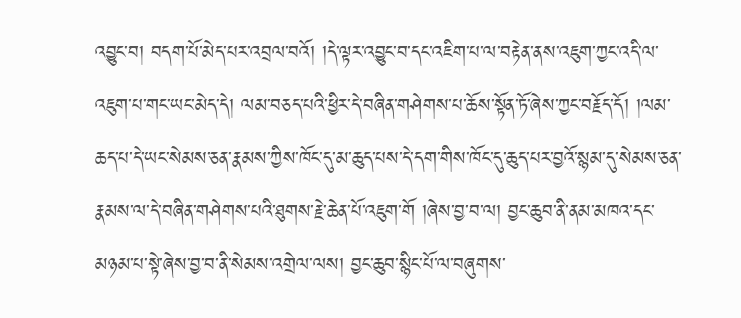འབྱུང་བ། བདག་པོ་མེད་པར་འབྲལ་བའོ། །དེ་ལྟར་འབྱུང་བ་དང་འཇིག་པ་ལ་བརྟེན་ནས་འཇུག་ཀྱང་འདི་ལ་འཇུག་པ་གང་ཡང་མེད་དེ། ལམ་བཅད་པའི་ཕྱིར་དེ་བཞིན་གཤེགས་པ་ཆོས་སྟོན་ཏོ་ཞེས་ཀྱང་བརྗོད་དོ། །ལམ་ཆད་པ་དེ་ཡང་སེམས་ཅན་རྣམས་ཀྱིས་ཁོང་དུ་མ་ཆུད་པས་དེ་དག་གིས་ཁོང་དུ་ཆུད་པར་བྱའོ་སྙམ་དུ་སེམས་ཅན་རྣམས་ལ་དེ་བཞིན་གཤེགས་པའི་ཐུགས་རྗེ་ཆེན་པོ་འཇུག་གོ །ཞེས་བྱ་བ་ལ། བྱང་ཆུབ་ནི་ནམ་མཁའ་དང་མཉམ་པ་སྟེ་ཞེས་བྱ་བ་ནི་སེམས་འགྲེལ་ལས། བྱང་ཆུབ་སྙིང་པོ་ལ་བཞུགས་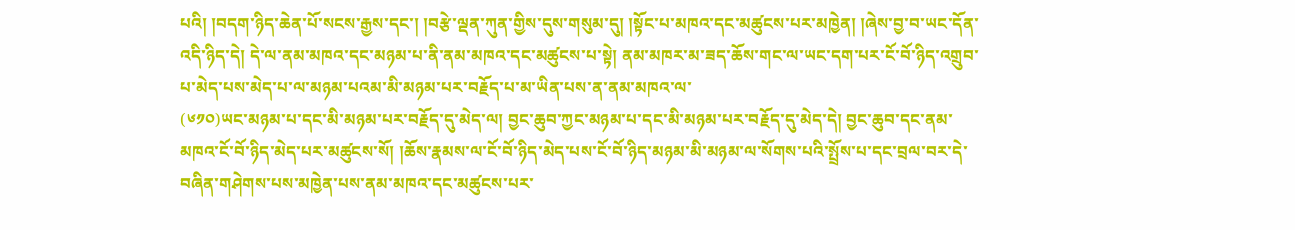པའི། །བདག་ཉིད་ཆེན་པོ་སངས་རྒྱས་དང་། །བརྩེ་ལྡན་ཀུན་གྱིས་དུས་གསུམ་དུ། །སྟོང་པ་མཁའ་དང་མཚུངས་པར་མཁྱེན། །ཞེས་བྱ་བ་ཡང་དོན་འདི་ཉིད་དེ། དེ་ལ་ནམ་མཁའ་དང་མཉམ་པ་ནི་ནམ་མཁའ་དང་མཚུངས་པ་སྟེ། ནམ་མཁར་མ་ཟད་ཆོས་གང་ལ་ཡང་དག་པར་ངོ་བོ་ཉིད་འགྲུབ་པ་མེད་པས་མེད་པ་ལ་མཉམ་པའམ་མི་མཉམ་པར་བརྗོད་པ་མ་ཡིན་པས་ན་ནམ་མཁའ་ལ་
(༦༡༠)ཡང་མཉམ་པ་དང་མི་མཉམ་པར་བརྗོད་དུ་མེད་ལ། བྱང་ཆུབ་ཀྱང་མཉམ་པ་དང་མི་མཉམ་པར་བརྗོད་དུ་མེད་དེ། བྱང་ཆུབ་དང་ནམ་མཁའ་ངོ་བོ་ཉིད་མེད་པར་མཚུངས་སོ། །ཆོས་རྣམས་ལ་ངོ་བོ་ཉིད་མེད་པས་ངོ་བོ་ཉིད་མཉམ་མི་མཉམ་ལ་སོགས་པའི་སྤྲོས་པ་དང་བྲལ་བར་དེ་བཞིན་གཤེགས་པས་མཁྱེན་པས་ནམ་མཁའ་དང་མཚུངས་པར་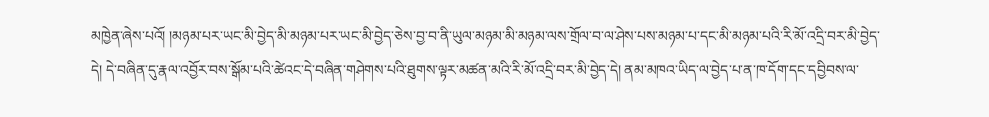མཁྱེན་ཞེས་པའོ། །མཉམ་པར་ཡང་མི་བྱེད་མི་མཉམ་པར་ཡང་མི་བྱེད་ཅེས་བྱ་བ་ནི་ཡུལ་མཉམ་མི་མཉམ་ལས་གྲོལ་བ་ལ་ཤེས་པས་མཉམ་པ་དང་མི་མཉམ་པའི་རི་མོ་འདྲི་བར་མི་བྱེད་དེ། དེ་བཞིན་དུ་རྣལ་འབྱོར་བས་སྒོམ་པའི་ཚེའང་དེ་བཞིན་གཤེགས་པའི་ཐུགས་ལྟར་མཚན་མའི་རི་མོ་འདྲི་བར་མི་བྱེད་དེ། ནམ་མཁའ་ཡིད་ལ་བྱེད་པ་ན་ཁ་དོག་དང་དབྱིབས་ལ་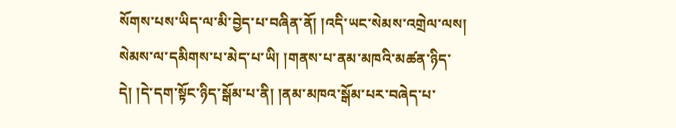སོགས་པས་ཡིད་ལ་མི་བྱེད་པ་བཞིན་ནོ། །འདི་ཡང་སེམས་འགྲེལ་ལས། སེམས་ལ་དམིགས་པ་མེད་པ་ཡི། །གནས་པ་ནམ་མཁའི་མཚན་ཉིད་དེ། །དེ་དག་སྟོང་ཉིད་སྒོམ་པ་ནི། །ནམ་མཁའ་སྒོམ་པར་བཞེད་པ་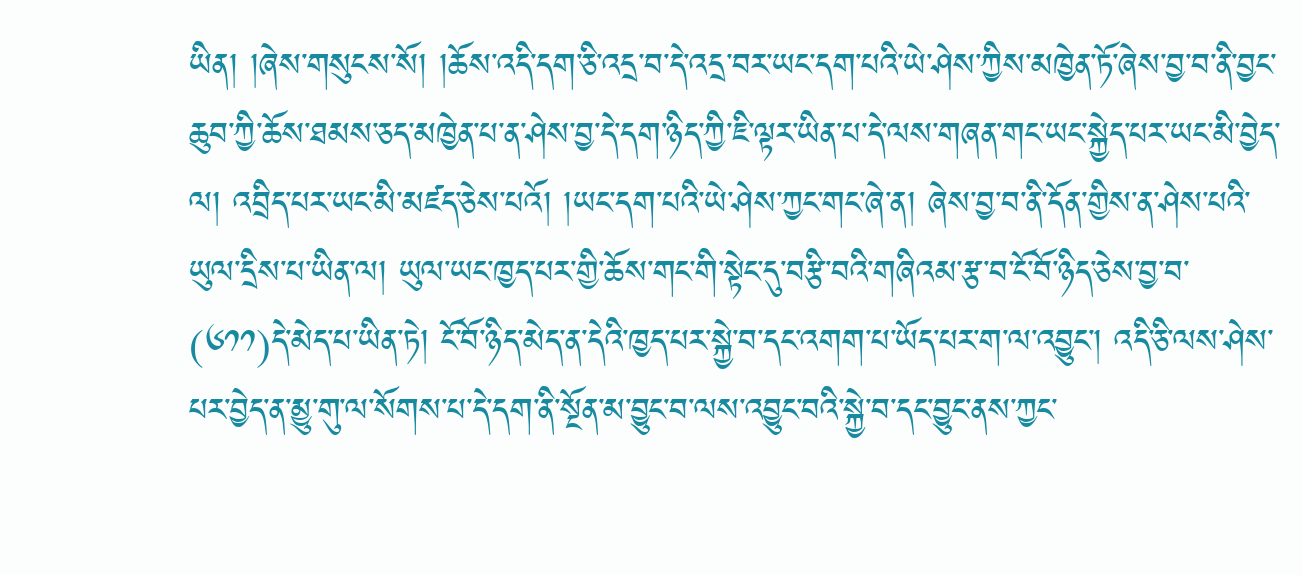ཡིན། །ཞེས་གསུངས་སོ། །ཆོས་འདི་དག་ཅི་འདྲ་བ་དེ་འདྲ་བར་ཡང་དག་པའི་ཡེ་ཤེས་ཀྱིས་མཁྱེན་ཏོ་ཞེས་བྱ་བ་ནི་བྱང་ཆུབ་ཀྱི་ཆོས་ཐམས་ཅད་མཁྱེན་པ་ན་ཤེས་བྱ་དེ་དག་ཉིད་ཀྱི་ཇི་ལྟར་ཡིན་པ་དེ་ལས་གཞན་གང་ཡང་སྐྱེད་པར་ཡང་མི་བྱེད་ལ། འབྲིད་པར་ཡང་མི་མཛད་ཅེས་པའོ། །ཡང་དག་པའི་ཡེ་ཤེས་ཀྱང་གང་ཞེ་ན། ཞེས་བྱ་བ་ནི་དོན་གྱིས་ན་ཤེས་པའི་ཡུལ་དྲིས་པ་ཡིན་ལ། ཡུལ་ཡང་ཁྱད་པར་གྱི་ཆོས་གང་གི་སྟེང་དུ་བརྩི་བའི་གཞིའམ་རྩ་བ་ངོ་བོ་ཉིད་ཅེས་བྱ་བ་
(༦༡༡)དེ་མེད་པ་ཡིན་ཏེ། ངོ་བོ་ཉིད་མེད་ན་དེའི་ཁྱད་པར་སྐྱེ་བ་དང་འགག་པ་ཡོད་པར་ག་ལ་འབྱུང་། འདི་ཅི་ལས་ཤེས་པར་བྱེད་ན་མྱུ་གུ་ལ་སོགས་པ་དེ་དག་ནི་སྔོན་མ་བྱུང་བ་ལས་འབྱུང་བའི་སྐྱེ་བ་དང་བྱུང་ནས་ཀྱང་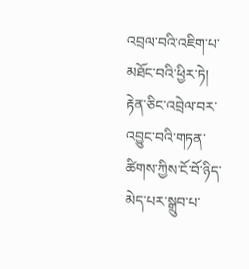འབྲལ་བའི་འཇིག་པ་མཐོང་བའི་ཕྱིར་ཏེ། རྟེན་ཅིང་འབྲེལ་བར་འབྱུང་བའི་གཏན་ཚིགས་ཀྱིས་ངོ་བོ་ཉིད་མེད་པར་སྒྲུབ་པ་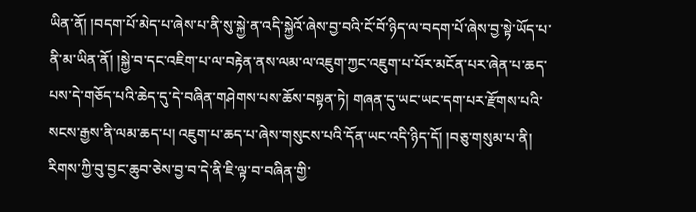ཡིན་ནོ། །བདག་པོ་མེད་པ་ཞེས་པ་ནི་སུ་སྐྱེ་ན་འདི་སྐྱེའོ་ཞེས་བྱ་བའི་ངོ་བོ་ཉིད་ལ་བདག་པོ་ཞེས་བྱ་སྟེ་ཡོད་པ་ནི་མ་ཡིན་ནོ། །སྐྱེ་བ་དང་འཇིག་པ་ལ་བརྟེན་ནས་ལམ་ལ་འཇུག་ཀྱང་འཇུག་པ་པོར་མངོན་པར་ཞེན་པ་ཆད་པས་དེ་གཅོད་པའི་ཆེད་དུ་དེ་བཞིན་གཤེགས་པས་ཆོས་བསྟན་ཏེ། གཞན་དུ་ཡང་ཡང་དག་པར་རྫོགས་པའི་སངས་རྒྱས་ནི་ལམ་ཆད་པ། འཇུག་པ་ཆད་པ་ཞེས་གསུངས་པའི་དོན་ཡང་འདི་ཉིད་དོ། །བཅུ་གསུམ་པ་ནི། རིགས་ཀྱི་བུ་བྱང་ཆུབ་ཅེས་བྱ་བ་དེ་ནི་ཇི་ལྟ་བ་བཞིན་གྱི་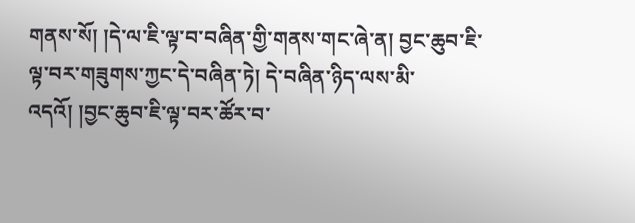གནས་སོ། །དེ་ལ་ཇི་ལྟ་བ་བཞིན་གྱི་གནས་གང་ཞེ་ན། བྱང་ཆུབ་ཇི་ལྟ་བར་གཟུགས་ཀྱང་དེ་བཞིན་ཏེ། དེ་བཞིན་ཉིད་ལས་མི་འདའོ། །བྱང་ཆུབ་ཇི་ལྟ་བར་ཚོར་བ་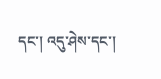དང་། འདུ་ཤེས་དང་།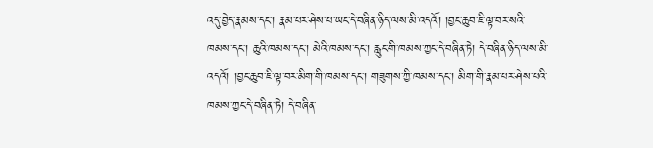འདུ་བྱེད་རྣམས་དང་། རྣམ་པར་ཤེས་པ་ཡང་དེ་བཞིན་ཉིད་ལས་མི་འདའོ། །བྱང་ཆུབ་ཇི་ལྟ་བར་སའི་ཁམས་དང་། ཆུའི་ཁམས་དང་། མེའི་ཁམས་དང་། རླུང་གི་ཁམས་ཀྱང་དེ་བཞིན་ཏེ། དེ་བཞིན་ཉིད་ལས་མི་འདའོ། །བྱང་ཆུབ་ཇི་ལྟ་བར་མིག་གི་ཁམས་དང་། གཟུགས་ཀྱི་ཁམས་དང་། མིག་གི་རྣམ་པར་ཤེས་པའི་ཁམས་ཀྱང་དེ་བཞིན་ཏེ། དེ་བཞིན་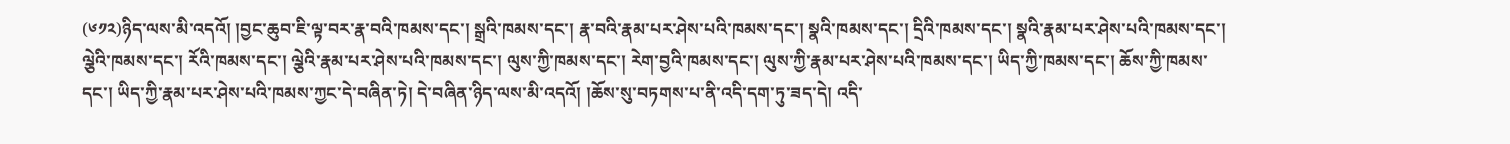(༦༡༢)ཉིད་ལས་མི་འདའོ། །བྱང་ཆུབ་ཇི་ལྟ་བར་རྣ་བའི་ཁམས་དང་། སྒྲའི་ཁམས་དང་། རྣ་བའི་རྣམ་པར་ཤེས་པའི་ཁམས་དང་། སྣའི་ཁམས་དང་། དྲིའི་ཁམས་དང་། སྣའི་རྣམ་པར་ཤེས་པའི་ཁམས་དང་། ལྕེའི་ཁམས་དང་། རོའི་ཁམས་དང་། ལྕེའི་རྣམ་པར་ཤེས་པའི་ཁམས་དང་། ལུས་ཀྱི་ཁམས་དང་། རེག་བྱའི་ཁམས་དང་། ལུས་ཀྱི་རྣམ་པར་ཤེས་པའི་ཁམས་དང་། ཡིད་ཀྱི་ཁམས་དང་། ཆོས་ཀྱི་ཁམས་དང་། ཡིད་ཀྱི་རྣམ་པར་ཤེས་པའི་ཁམས་ཀྱང་དེ་བཞིན་ཏེ། དེ་བཞིན་ཉིད་ལས་མི་འདའོ། །ཆོས་སུ་བཏགས་པ་ནི་འདི་དག་ཏུ་ཟད་དེ། འདི་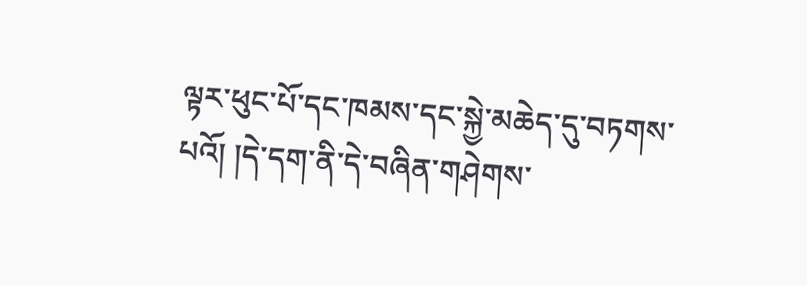ལྟར་ཕུང་པོ་དང་ཁམས་དང་སྐྱེ་མཆེད་དུ་བཏགས་པའོ། །དེ་དག་ནི་དེ་བཞིན་གཤེགས་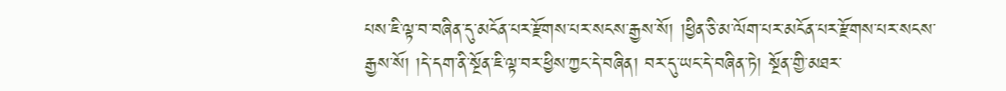པས་ཇི་ལྟ་བ་བཞིན་དུ་མངོན་པར་རྫོགས་པར་སངས་རྒྱས་སོ། །ཕྱིན་ཅི་མ་ལོག་པར་མངོན་པར་རྫོགས་པར་སངས་རྒྱས་སོ། །དེ་དག་ནི་སྔོན་ཇི་ལྟ་བར་ཕྱིས་ཀྱང་དེ་བཞིན། བར་དུ་ཡང་དེ་བཞིན་ཏེ། སྔོན་གྱི་མཐར་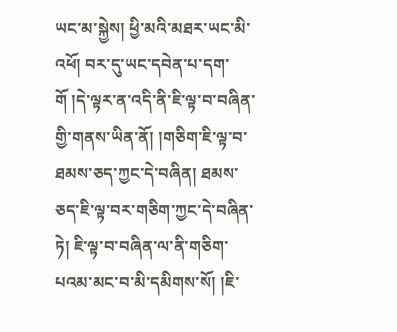ཡང་མ་སྐྱེས། ཕྱི་མའི་མཐར་ཡང་མི་འཕོ། བར་དུ་ཡང་དབེན་པ་དག་གོ །དེ་ལྟར་ན་འདི་ནི་ཇི་ལྟ་བ་བཞིན་གྱི་གནས་ཡིན་ནོ། །གཅིག་ཇི་ལྟ་བ་ཐམས་ཅད་ཀྱང་དེ་བཞིན། ཐམས་ཅད་ཇི་ལྟ་བར་གཅིག་ཀྱང་དེ་བཞིན་ཏེ། ཇི་ལྟ་བ་བཞིན་ལ་ནི་གཅིག་པའམ་མང་བ་མི་དམིགས་སོ། །ཇི་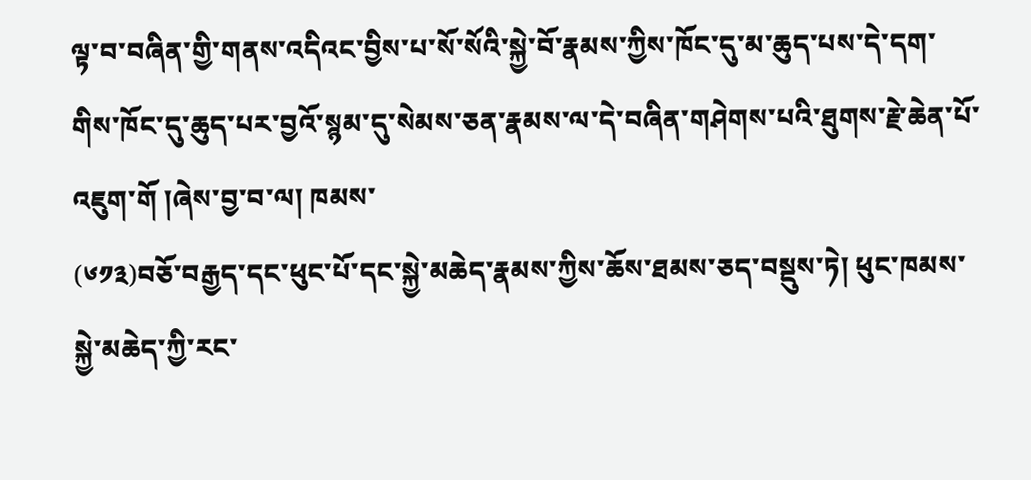ལྟ་བ་བཞིན་གྱི་གནས་འདིའང་བྱིས་པ་སོ་སོའི་སྐྱེ་བོ་རྣམས་ཀྱིས་ཁོང་དུ་མ་ཆུད་པས་དེ་དག་གིས་ཁོང་དུ་ཆུད་པར་བྱའོ་སྙམ་དུ་སེམས་ཅན་རྣམས་ལ་དེ་བཞིན་གཤེགས་པའི་ཐུགས་རྗེ་ཆེན་པོ་འཇུག་གོ །ཞེས་བྱ་བ་ལ། ཁམས་
(༦༡༣)བཅོ་བརྒྱད་དང་ཕུང་པོ་དང་སྐྱེ་མཆེད་རྣམས་ཀྱིས་ཆོས་ཐམས་ཅད་བསྡུས་ཏེ། ཕུང་ཁམས་སྐྱེ་མཆེད་ཀྱི་རང་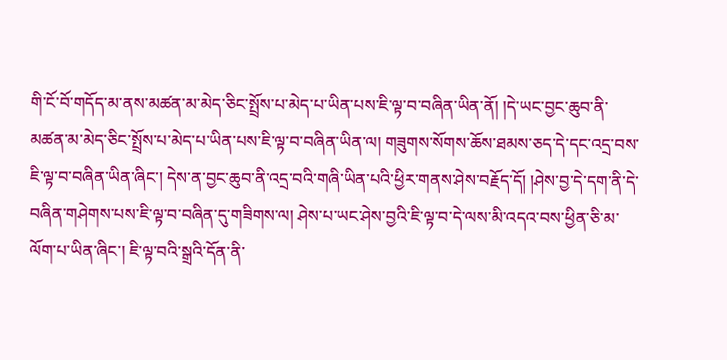གི་ངོ་བོ་གདོད་མ་ནས་མཚན་མ་མེད་ཅིང་སྤྲོས་པ་མེད་པ་ཡིན་པས་ཇི་ལྟ་བ་བཞིན་ཡིན་ནོ། །དེ་ཡང་བྱང་ཆུབ་ནི་མཚན་མ་མེད་ཅིང་སྤྲོས་པ་མེད་པ་ཡིན་པས་ཇི་ལྟ་བ་བཞིན་ཡིན་ལ། གཟུགས་སོགས་ཆོས་ཐམས་ཅད་དེ་དང་འདྲ་བས་ཇི་ལྟ་བ་བཞིན་ཡིན་ཞིང་། དེས་ན་བྱང་ཆུབ་ནི་འདྲ་བའི་གཞི་ཡིན་པའི་ཕྱིར་གནས་ཤེས་བརྗོད་དོ། །ཤེས་བྱ་དེ་དག་ནི་དེ་བཞིན་གཤེགས་པས་ཇི་ལྟ་བ་བཞིན་དུ་གཟིགས་ལ། ཤེས་པ་ཡང་ཤེས་བྱའི་ཇི་ལྟ་བ་དེ་ལས་མི་འདའ་བས་ཕྱིན་ཅི་མ་ལོག་པ་ཡིན་ཞིང་། ཇི་ལྟ་བའི་སྒྲའི་དོན་ནི་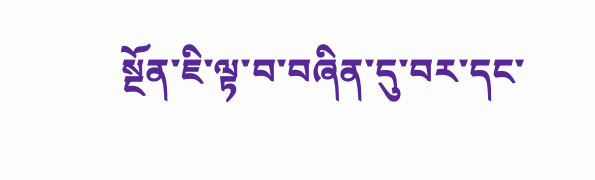སྔོན་ཇི་ལྟ་བ་བཞིན་དུ་བར་དང་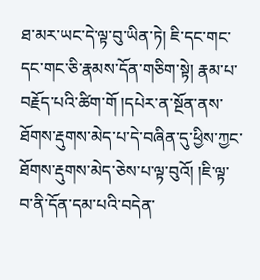ཐ་མར་ཡང་དེ་ལྟ་བུ་ཡིན་ཏེ། ཇི་དང་གང་དང་གང་ཅི་རྣམས་དོན་གཅིག་སྟེ། རྣམ་པ་བརྗོད་པའི་ཚིག་གོ །དཔེར་ན་སྔོན་ནས་ཐོགས་རྡུགས་མེད་པ་དེ་བཞིན་དུ་ཕྱིས་ཀྱང་ཐོགས་རྡུགས་མེད་ཅེས་པ་ལྟ་བུའོ། །ཇི་ལྟ་བ་ནི་དོན་དམ་པའི་བདེན་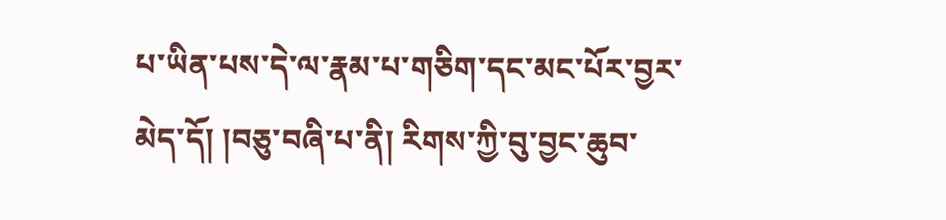པ་ཡིན་པས་དེ་ལ་རྣམ་པ་གཅིག་དང་མང་པོར་བྱར་མེད་དོ། །བཅུ་བཞི་པ་ནི། རིགས་ཀྱི་བུ་བྱང་ཆུབ་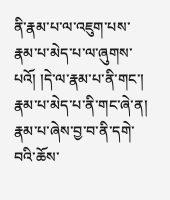ནི་རྣམ་པ་ལ་འཇུག་པས་རྣམ་པ་མེད་པ་ལ་ཞུགས་པའོ། །དེ་ལ་རྣམ་པ་ནི་གང་། རྣམ་པ་མེད་པ་ནི་གང་ཞེ་ན། རྣམ་པ་ཞེས་བྱ་བ་ནི་དགེ་བའི་ཆོས་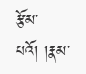རྩོམ་པའོ། །རྣམ་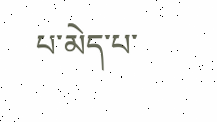པ་མེད་པ་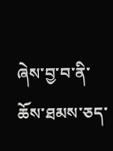ཞེས་བྱ་བ་ནི་ཆོས་ཐམས་ཅད་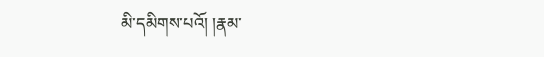མི་དམིགས་པའོ། །རྣམ་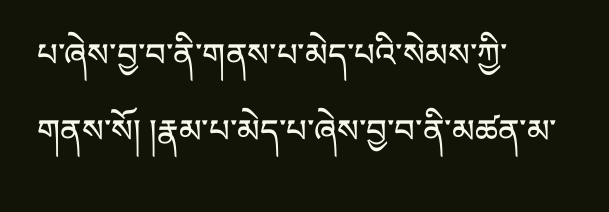པ་ཞེས་བྱ་བ་ནི་གནས་པ་མེད་པའི་སེམས་ཀྱི་གནས་སོ། །རྣམ་པ་མེད་པ་ཞེས་བྱ་བ་ནི་མཚན་མ་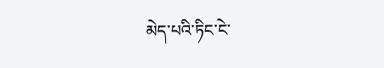མེད་པའི་ཏིང་ངེ་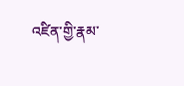འཛིན་གྱི་རྣམ་